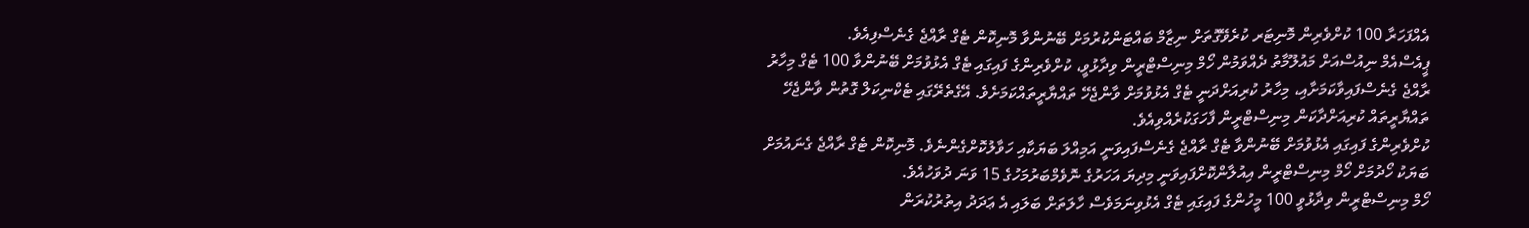އެއްފަހަރާ 100 ކުށްވެރިން މޮނިޓަރ ކުރެވޭގޮތަށް ނިޒާމް ބައްޓަންކުރުމަށް ބޭނުންވާ މޮނިކޮން ޓެގް ރާއްޖެ ގެނެސްފިއެވެ.
ޕީއެސްއެމް ނިއުސްއަށް މައުލޫމާތު ދެއްވަމުން ހޯމް މިނިސްޓްރީން ވިދާޅުވީ، ކުށްވެރިންގެ ފައިގައި ޓެގް އެޅުވުމަށް ބޭނުންވާ 100 ޓެގް މިހާރު ރާއްޖެ ގެނެސްފައިވާކަމަށާއި، މިހާރު ކުރިއަށްދަނީ ޓެގް އެޅުވުމަށް ވާންޖެހޭ ތައްޔާރީތައްކަމަށެވެ. އޭގެތެރޭގައި ޓެކްނިކަލް ގޮތުން ވާންޖެހޭ ތައްޔާރީތައް ކުރިއަށްދާކަން މިނިސްޓްރީން ފާހަގަކުރެއްވިއެވެ.
ކުށްވެރިންގެ ފައިގައި އެޅުވުމަށް ބޭނުންވާ ޓެގް ރާއްޖެ ގެނެސްފައިވަނީ އަމިއްލަ ބަޔަކާއި ހަވާލުކޮށްގެންނެވެ. މޮނިކޮން ޓެގް ރާއްޖެ ގެނައުމަށް ބަޔަކު ހޯދުމަށް ހޯމް މިނިސްޓްރީން އިއުލާންކޮށްފައިވަނީ މިދިޔަ އަހަރުގެ ނޮވެމްބަރުމަހުގެ 15 ވަނަ ދުވަހުއެވެ.
ހޯމް މިނިސްޓްރީން ވިދާޅުވީ 100 މީހުންގެ ފައިގައި ޓެގް އެޅުވިނަމަވެސް ހާލަތަށް ބަލައި އެ ޢަދަދު އިތުރުކުރަން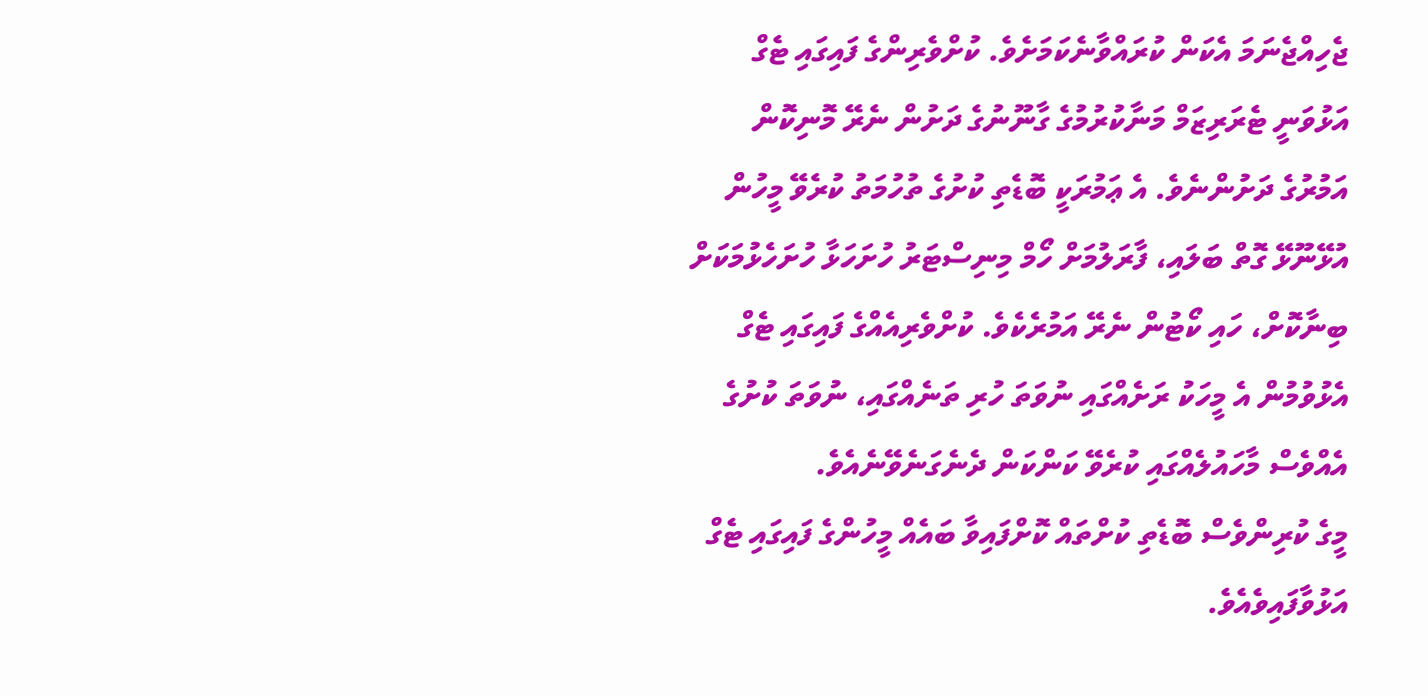ޖެހިއްޖެނަމަ އެކަން ކުރައްވާނެކަމަށެވެ. ކުށްވެރިންގެ ފައިގައި ޓެގް އަޅުވަނީ ޓެރަރިޒަމް މަނާކުރުމުގެ ގާނޫނުގެ ދަށުން ނެރޭ މޮނިކޮން އަމުރުގެ ދަށުންނެވެ. އެ ޢަމުރަކީ ބޮޑެތި ކުށުގެ ތުހުމަތު ކުރެވޭ މީހުން އުޅޭނޫޅޭ ގޮތް ބަލައި، ފާރަލުމަށް ހޯމް މިނިސްޓަރު ހުށަހަޅާ ހުށަހެޅުމަކަށް ބިނާކޮށް، ހައި ކޯޓުން ނެރޭ އަމުރެކެވެ. ކުށްވެރިއެއްގެ ފައިގައި ޓެގް އެޅުވުމުން އެ މީހަކު ރަށެއްގައި ނުވަތަ ހުރި ތަނެއްގައި، ނުވަތަ ކުށުގެ އެއްވެސް މާހައުލެއްގައި ކުރެވޭ ކަންކަން ދެނެގަނެވޭނެއެވެ.
މީގެ ކުރިންވެސް ބޮޑެތި ކުށްތައް ކޮށްފައިވާ ބައެއް މީހުންގެ ފައިގައި ޓެގް އަޅުވާފައިވެއެވެ.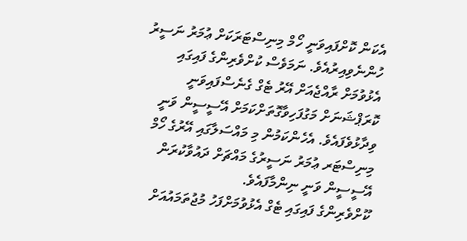އެކަން ކޮށްފައިވަނީ ހޯމް މިނިސްޓަރަކަށް ޢުމަރު ނަސީރު ހުންނެވިއިރުއެވެ. ނަމަވެސް ކުށްވެރިންގެ ފައިގައި އެޅުވުމަށް ރާއްޖެއަށް އޭރު ޓެގް ގެނެސްފައިވަނީ ކޮރަޕްޝަނަށް މަގުފަހިވާގޮތަށްކަމަށް އޭސީސީން ވަނީ ވިދާޅުވެފައެވެ. އެހެންކަމުން މި މައްސަލާގައި އޭރުގެ ހޯމް މިނިސްޓަރ ޢުމަރު ނަސީރުގެ މައްޗަށް ދައުވާކުރަން އޭސީސީން ވަނީ ނިންމާފައެވެ.
ކޫށްވެރިންގެ ފައިގައި ޓެގް އެޅުވުމަށްފަހު މުޖުތަމައުއަށް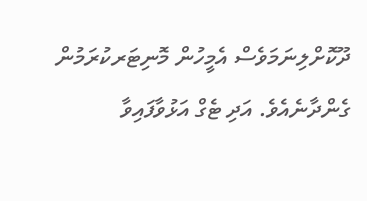ދޫކޮށްލިނަމަވެސް އެމީހުން މޮނިޓަރކުރަމުން ގެންދާނެއެވެ. އަދި ޓެގް އަޅުވާފައިވާ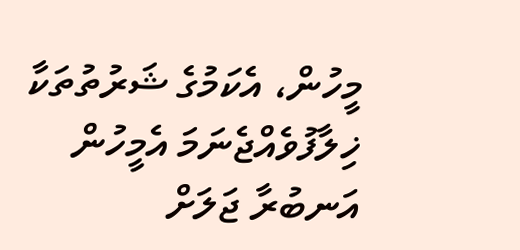މީހުން، އެކަމުގެ ޝަރުތުތަކާ ޚިލާފުވެއްޖެނަމަ އެމީހުން އަނބުރާ ޖަލަށް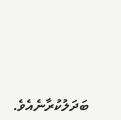ބަދަލުކުރާނެއެވެ.